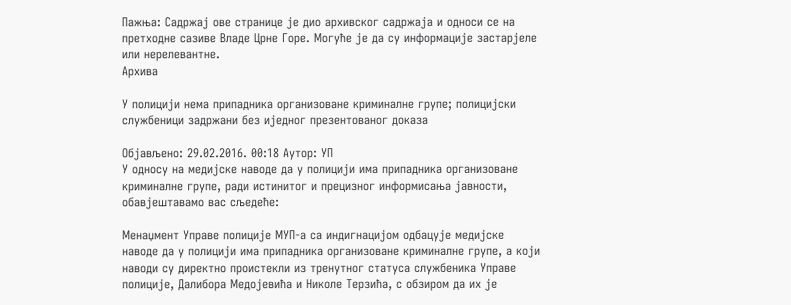Пажња: Садржај ове странице је дио архивског садржаја и односи се на претходне сазиве Владе Црне Горе. Могуће је да су информације застарјеле или нерелевантне.
Архива

У полицији нема припадника организоване криминалне групе; полицијски службеници задржани без иједног презентованог доказа

Објављено: 29.02.2016. 00:18 Аутор: УП
У односу на медијске наводе да у полицији има припадника организоване криминалне групе, ради истинитог и прецизног информисања јавности, обавјештавамо вас сљедеће:

Менаџмент Управе полиције МУП-а са индигнацијом одбацује медијске наводе да у полицији има припадника организоване криминалне групе, а који наводи су директно проистекли из тренутног статуса службеника Управе полиције, Далибора Медојевића и Николе Терзића, с обзиром да их је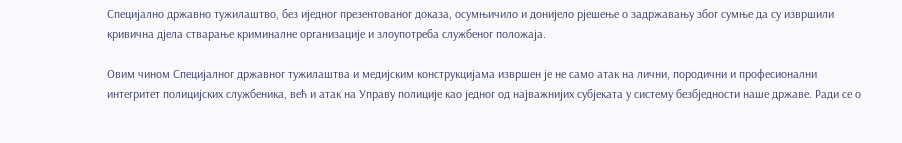Специјално државно тужилаштво, без иједног презентованог доказа, осумњичило и донијело рјешење о задржавању због сумње да су извршили кривична дјела стварање криминалне организације и злоупотреба службеног положаја.

Овим чином Специјалног државног тужилаштва и медијским конструкцијама извршен је не само атак на лични, породични и професионални интегритет полицијских службеника, већ и атак на Управу полиције као једног од најважнијих субјеката у систему безбједности наше државе. Ради се о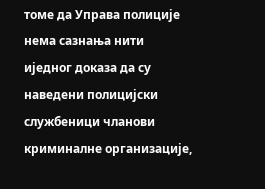томе да Управа полиције нема сазнања нити иједног доказа да су наведени полицијски службеници чланови криминалне организације,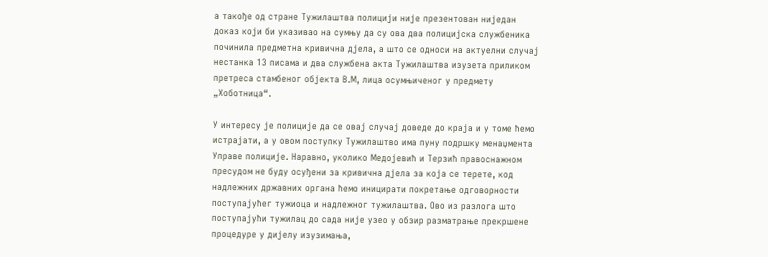а такође од стране Тужилаштва полицији није презентован ниједан доказ који би указивао на сумњу да су ова два полицијска службеника починила предметна кривична дјела, а што се односи на актуелни случај нестанка 13 писама и два службена акта Тужилаштва изузета приликом претреса стамбеног објекта В.М, лица осумњиченог у предмету „Хоботница“.

У интересу је полиције да се овај случај доведе до краја и у томе ћемо истрајати, а у овом поступку Тужилаштво има пуну подршку менаџмента Управе полиције. Наравно, уколико Медојевић и Терзић правоснажном пресудом не буду осуђени за кривична дјела за која се терете, код надлежних државних органа ћемо иницирати покретање одговорности поступајућег тужиоца и надлежног тужилаштва. Ово из разлога што поступајући тужилац до сада није узео у обзир разматрање прекршене процедуре у дијелу изузимања,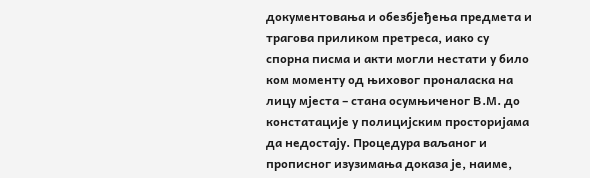документовања и обезбјеђења предмета и трагова приликом претреса, иако су спорна писма и акти могли нестати у било ком моменту од њиховог проналаска на лицу мјеста – стана осумњиченог В.М. до констатације у полицијским просторијама да недостају. Процедура ваљаног и прописног изузимања доказа је, наиме,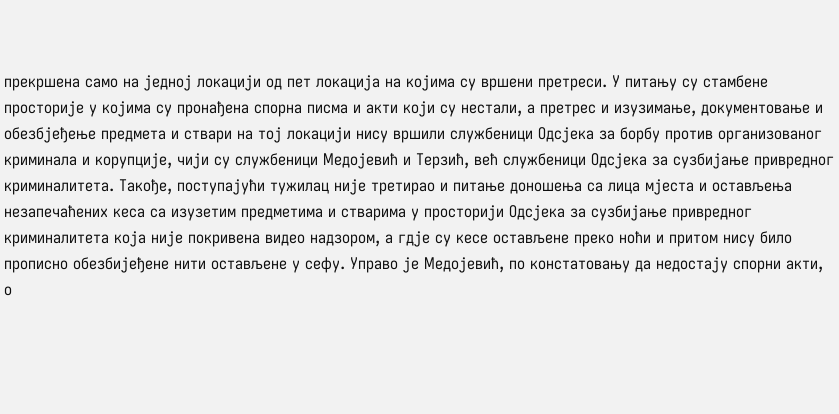прекршена само на једној локацији од пет локација на којима су вршени претреси. У питању су стамбене просторије у којима су пронађена спорна писма и акти који су нестали, а претрес и изузимање, документовање и обезбјеђење предмета и ствари на тој локацији нису вршили службеници Одсјека за борбу против организованог криминала и корупције, чији су службеници Медојевић и Терзић, већ службеници Одсјека за сузбијање привредног криминалитета. Такође, поступајући тужилац није третирао и питање доношења са лица мјеста и остављења незапечаћених кеса са изузетим предметима и стварима у просторији Одсјека за сузбијање привредног криминалитета која није покривена видео надзором, а гдје су кесе остављене преко ноћи и притом нису било прописно обезбијеђене нити остављене у сефу. Управо је Медојевић, по констатовању да недостају спорни акти, о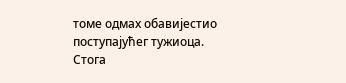томе одмах обавијестио поступајућег тужиоца. Стога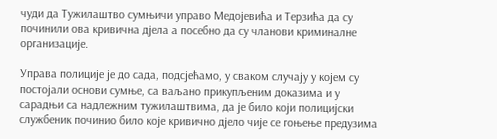чуди да Тужилаштво сумњичи управо Медојевића и Терзића да су починили ова кривична дјела а посебно да су чланови криминалне организације.

Управа полиције је до сада, подсјећамо, у сваком случају у којем су постојали основи сумње, са ваљано прикупљеним доказима и у сарадњи са надлежним тужилаштвима, да је било који полицијски службеник починио било које кривично дјело чије се гоњење предузима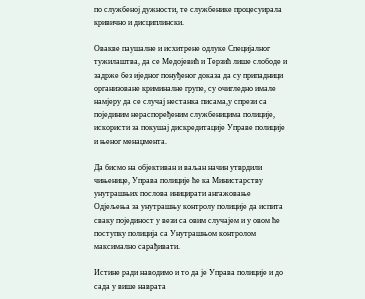по службеној дужности, те службенике процесуирала кривично и дисциплински.

Овакве паушалне и исхитрене одлуке Специјалног тужилаштва, да се Медојевић и Терзић лише слободе и задрже без иједног понуђеног доказа да су припадници организоване криминалне групе, су очигледно имале намјеру да се случај нестанка писама,у спрези са појединим нераспоређеним службеницима полиције, искористи за покушај дискредитације Управе полиције и њеног менаџмента.

Да бисмо на објективан и ваљан начин утврдили чињенице, Управа полиције ће ка Министарству унутрашњих послова иницирати ангажовање Одјељења за унутрашњу контролу полиције да испита сваку појединост у вези са овим случајем и у овом ће поступку полиција са Унутрашњом контролом максимално сарађивати.

Истине ради наводимо и то да је Управа полиције и до сада у више наврата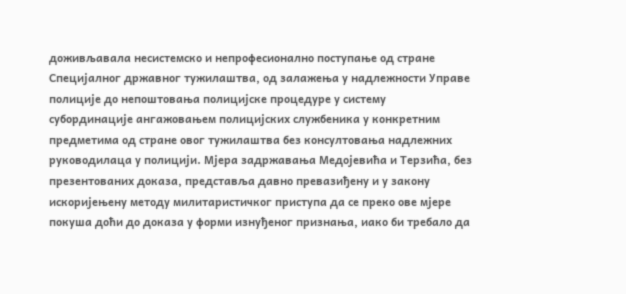доживљавала несистемско и непрофесионално поступање од стране Специјалног државног тужилаштва, од залажења у надлежности Управе полиције до непоштовања полицијске процедуре у систему субординације ангажовањем полицијских службеника у конкретним предметима од стране овог тужилаштва без консултовања надлежних руководилаца у полицији. Мјера задржавања Медојевића и Терзића, без презентованих доказа, представља давно превазиђену и у закону искоријењену методу милитаристичког приступа да се преко ове мјере покуша доћи до доказа у форми изнуђеног признања, иако би требало да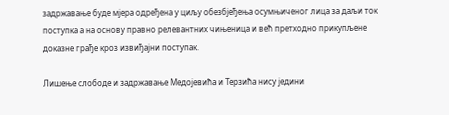задржавање буде мјера одређена у циљу обезбјеђења осумњиченог лица за даљи ток поступка а на основу правно релевантних чињеница и већ претходно прикупљене доказне грађе кроз извиђајни поступак.

Лишење слободе и задржавање Медојевића и Терзића нису једини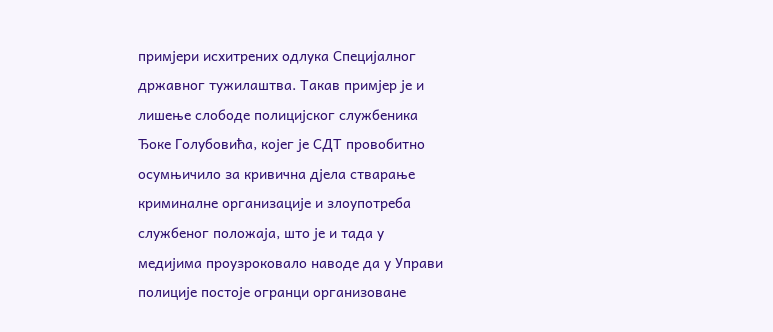примјери исхитрених одлука Специјалног државног тужилаштва. Такав примјер је и лишење слободе полицијског службеника Ђоке Голубовића, којег је СДТ провобитно осумњичило за кривична дјела стварање криминалне организације и злоупотреба службеног положаја, што је и тада у медијима проузроковало наводе да у Управи полиције постоје огранци организоване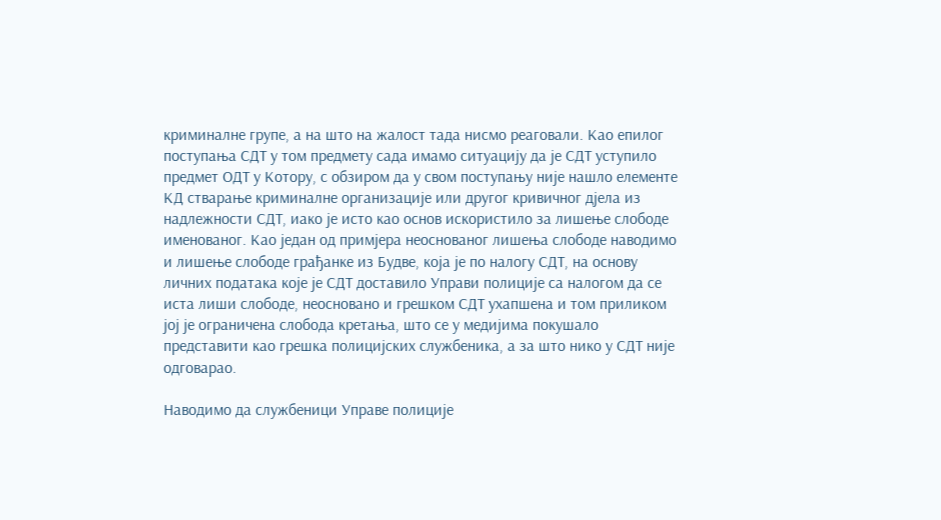криминалне групе, а на што на жалост тада нисмо реаговали. Као епилог поступања СДТ у том предмету сада имамо ситуацију да је СДТ уступило предмет ОДТ у Котору, с обзиром да у свом поступању није нашло елементе КД стварање криминалне организације или другог кривичног дјела из надлежности СДТ, иако је исто као основ искористило за лишење слободе именованог. Као један од примјера неоснованог лишења слободе наводимо и лишење слободе грађанке из Будве, која је по налогу СДТ, на основу личних података које је СДТ доставило Управи полиције са налогом да се иста лиши слободе, неосновано и грешком СДТ ухапшена и том приликом јој је ограничена слобода кретања, што се у медијима покушало представити као грешка полицијских службеника, а за што нико у СДТ није одговарао.

Наводимо да службеници Управе полиције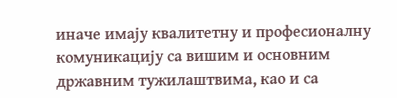иначе имају квалитетну и професионалну комуникацију са вишим и основним државним тужилаштвима, као и са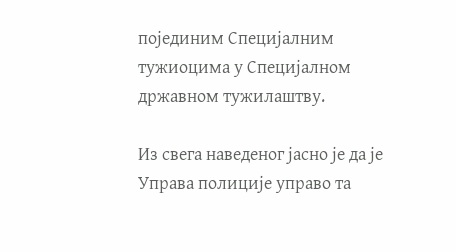појединим Специјалним тужиоцима у Специјалном државном тужилаштву.

Из свега наведеног јасно је да је Управа полиције управо та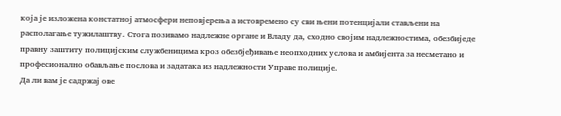која је изложена констатној атмосфери неповјерења а истовремено су сви њени потенцијали стављени на располагање тужилаштву. Стога позивамо надлежне органе и Владу да, сходно својим надлежностима, обезбиједе правну заштиту полицијским службеницима кроз обезбјеђивање неопходних услова и амбијента за несметано и професионално обављање послова и задатака из надлежности Управе полиције.
Да ли вам је садржај ове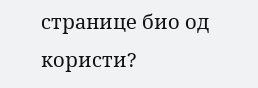странице био од користи?